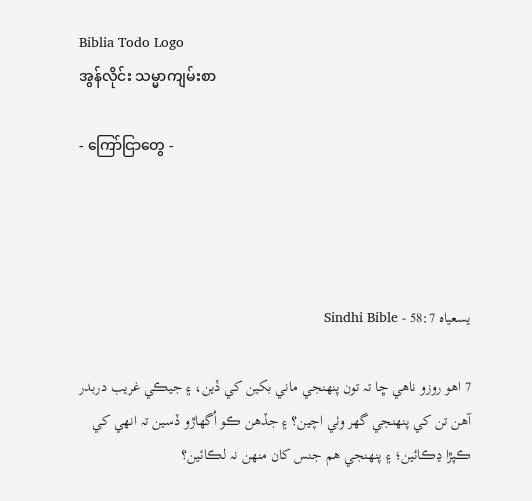Biblia Todo Logo
အွန်လိုင်း သမ္မာကျမ်းစာ

- ကြော်ငြာတွေ -




يسعياہ 58:7 - Sindhi Bible

7 اهو روزو ناهي ڇا تہ تون پنهنجي ماني بکين کي ڏين، ۽ جيڪي غريب دربدر آهن تن کي پنهنجي گهر وٺي اچين؟ ۽ جڏهن ڪو اُگهاڙو ڏسين تہ انهي کي ڪپڙا ڍڪائين؛ ۽ پنهنجي هم جنس کان منهن نہ لڪائين؟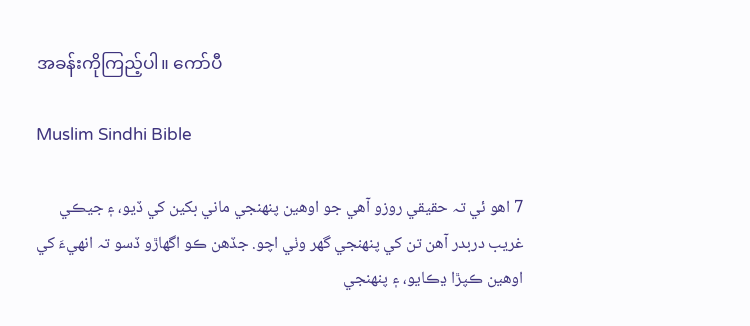အခန်းကိုကြည့်ပါ။ ကော်ပီ

Muslim Sindhi Bible

7 اهو ئي تہ حقيقي روزو آهي جو اوهين پنهنجي ماني بکين کي ڏيو، ۽ جيڪي غريب دربدر آهن تن کي پنهنجي گھر وٺي اچو. جڏهن ڪو اگھاڙو ڏسو تہ انهيءَ کي اوهين ڪپڙا ڍڪايو، ۽ پنهنجي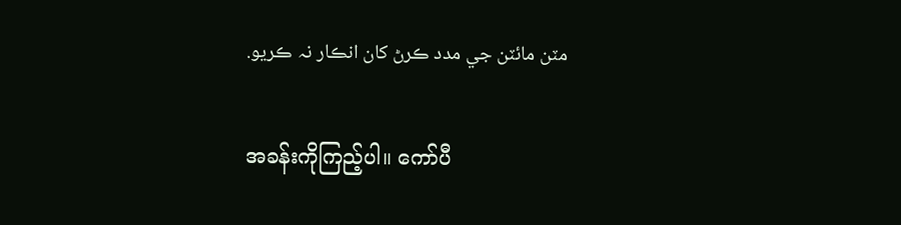مٽن مائٽن جي مدد ڪرڻ کان انڪار نہ ڪريو.

အခန်းကိုကြည့်ပါ။ ကော်ပီ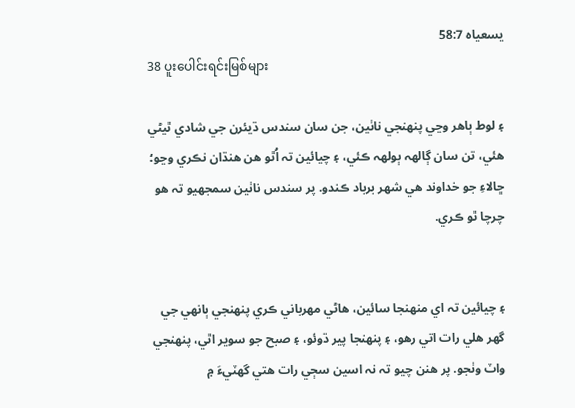يسعياہ 58:7
38 ပူးပေါင်းရင်းမြစ်များ

۽ لوط ٻاهر وڃي پنهنجي ناٺين، جن سان سندس ڌيئرن جي شادي ٿيڻي هئي، تن سان ڳالهہ ٻولهہ ڪئي، ۽ چيائين تہ اُٿو هن هنڌان نڪري وڃو؛ ڇالاءِ جو خداوند هي شهر برباد ڪندو. پر سندس ناٺين سمجهيو تہ هو چرچا ٿو ڪري.


۽ چيائين تہ اي منهنجا سائين، هاڻي مهرباني ڪري پنهنجي ٻانهي جي گهر هلي رات اتي رهو، ۽ پنهنجا پير ڌوئو، ۽ صبح جو سوير اٿي، پنهنجي واٽ وٺجو. پر هنن چيو تہ نہ اسين سڄي رات هتي گهٽيءَ ۾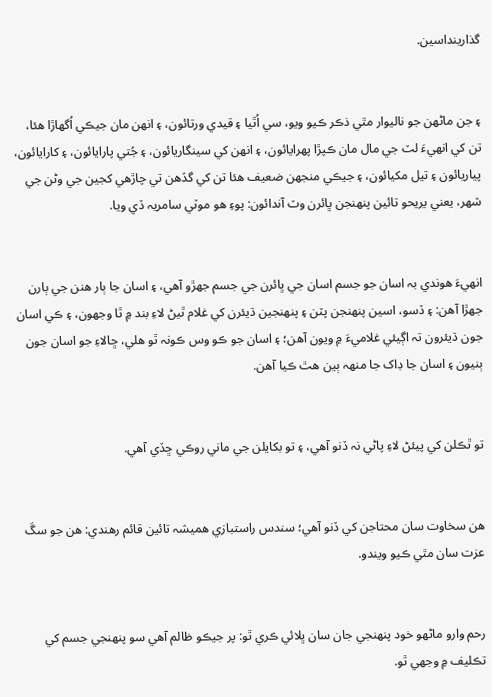گذارينداسين.


۽ جن ماڻهن جو ناليوار مٿي ذڪر ڪيو ويو، سي اُٿيا ۽ قيدي ورتائون، ۽ انهن مان جيڪي اُگهاڙا هئا، تن کي انهيءَ لٽ جي مال مان ڪپڙا پهرايائون، ۽ انهن کي سينگاريائون، ۽ جُتي پارايائون، ۽ کارايائون، پياريائون ۽ تيل مکيائون، ۽ جيڪي منجهن ضعيف هئا تن کي گڏهن تي چاڙهي کجين جي وڻن جي شهر، يعني يريحو تائين پنهنجن ڀائرن وٽ آندائون: پوءِ هو موٽي سامريہ ڏي ويا.


انهيءَ هوندي بہ اسان جو جسم اسان جي ڀائرن جي جسم جهڙو آهي، ۽ اسان جا ٻار هنن جي ٻارن جهڙا آهن: ۽ ڏسو، اسين پنهنجن پٽن ۽ پنهنجين ڌيئرن کي غلام ٿيڻ لاءِ بند ۾ ٿا وجهون، ۽ ڪي اسان جون ڌيئرون تہ اڳيئي غلاميءَ ۾ ويون آهن؛ ۽ اسان جو ڪو وس ڪونہ ٿو هلي، ڇالاءِ جو اسان جون ٻنيون ۽ اسان جا ڊاک جا منهہ ٻين هٿ ڪيا آهن.


تو ٿڪلن کي پيئڻ لاءِ پاڻي نہ ڏنو آهي، ۽ تو بکايلن جي ماني روڪي ڇڏي آهي.


هن سخاوت سان محتاجن کي ڏنو آهي؛ سندس راستبازي هميشہ تائين قائم رهندي: هن جو سڱ عزت سان مٿي ڪيو ويندو.


رحم وارو ماڻهو خود پنهنجي جان سان ڀلائي ڪري ٿو: پر جيڪو ظالم آهي سو پنهنجي جسم کي تڪليف ۾ وجهي ٿو.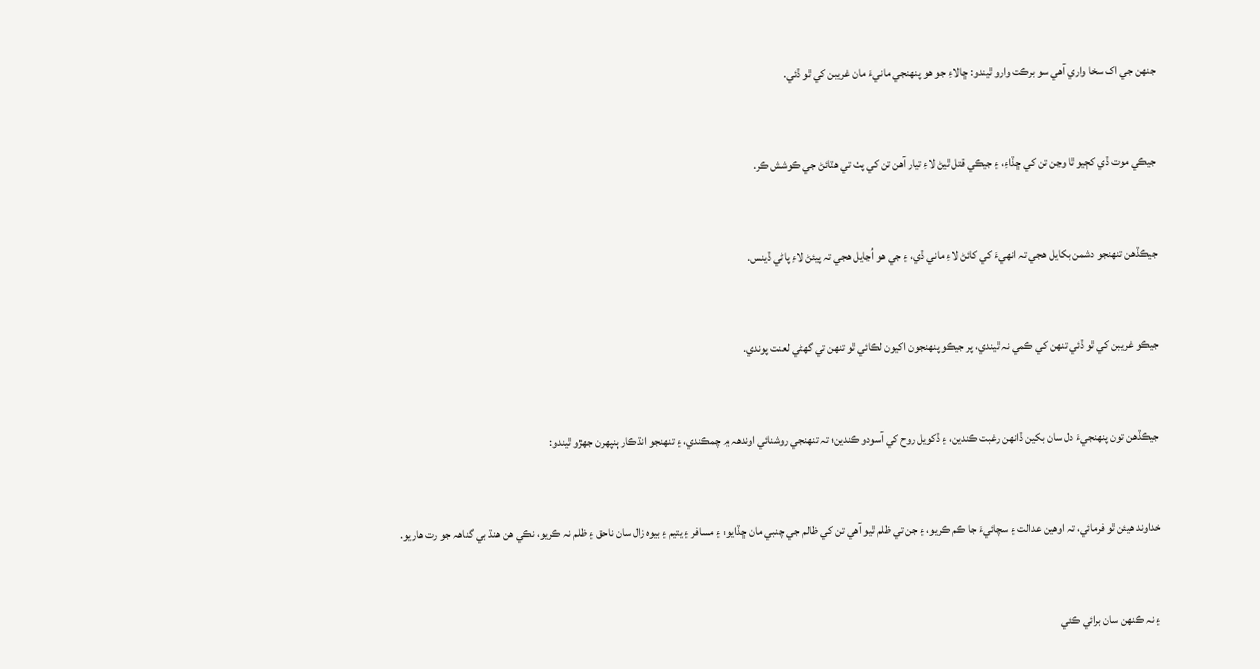جنهن جي اک سخا واري آهي سو برڪت وارو ٿيندو: ڇالاءِ جو هو پنهنجي مانيءَ مان غريبن کي ٿو ڏئي.


جيڪي موت ڏي کڄيو ٿا وڃن تن کي ڇڏاءِ، ۽ جيڪي قتل ٿيڻ لاءِ تيار آهن تن کي پٺ تي هٽائڻ جي ڪوشش ڪر.


جيڪڏهن تنهنجو دشمن بکايل هجي تہ انهيءَ کي کائڻ لاءِ ماني ڏي، ۽ جي هو اُڃايل هجي تہ پيئڻ لاءِ پاڻي ڏينس.


جيڪو غريبن کي ٿو ڏئي تنهن کي ڪمي نہ ٿيندي، پر جيڪو پنهنجون اکيون لڪائي ٿو تنهن تي گهڻي لعنت پوندي.


جيڪڏهن تون پنهنجيءَ دل سان بکين ڏانهن رغبت ڪندين، ۽ ڏکويل روح کي آسودو ڪندين؛ تہ تنهنجي روشنائي اوندهہ ۾ چمڪندي، ۽ تنهنجو انڌڪار ٻنپهرن جهڙو ٿيندو:


خداوند هيئن ٿو فرمائي، تہ اوهين عدالت ۽ سچائيءَ جا ڪم ڪريو، ۽ جن تي ظلم ٿيو آهي تن کي ظالم جي چنبي مان ڇڏايو: ۽ مسافر ۽ يتيم ۽ بيوہ زال سان ناحق ۽ ظلم نہ ڪريو، نڪي هن هنڌ بي گناهہ جو رت هاريو.


۽ نہ ڪنهن سان برائي ڪئي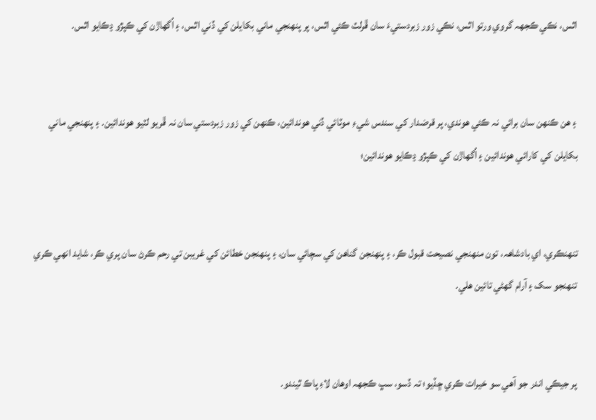اٿس، نڪي ڪجهہ گروي ورتو اٿس، نڪي زور زبردستيءَ سان ڦرلٽ ڪئي اٿس، پر پنهنجي ماني بکايلن کي ڏني اٿس، ۽ اُگهاڙن کي ڪپڙو ڍڪايو اٿس.


۽ هن ڪنهن سان برائي نہ ڪئي هوندي، پر قرضدار کي سندس شيءِ موٽائي ڏني هوندائين، ڪنهن کي زور زبردستي سان نہ ڦريو لٽيو هوندائين. ۽ پنهنجي ماني بکايلن کي کارائي هوندائين ۽ اُگهاڙن کي ڪپڙو ڍڪايو هوندائين؛


تنهنڪري، اي بادشاهہ، تون منهنجي نصيحت قبول ڪر، ۽ پنهنجن گناهن کي سچائي سان، ۽ پنهنجن خطائن کي غريبن تي رحم ڪرڻ سان پري ڪر، شايد انهي ڪري تنهنجو سک ۽ آرام گهڻي تائين هلي.


پر جيڪي اندر جو آهي سو خيرات ڪري ڇڏيو؛ تہ ڏسو، سڀ ڪجهہ اوهان لاءِ پاڪ ٿيندو.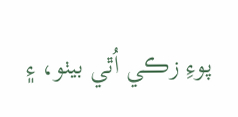پوءِ زڪي اُٿي بيٺو، ۽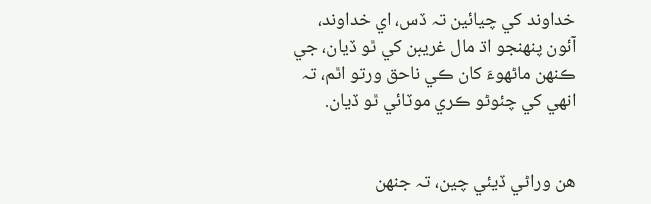خداوند کي چيائين تہ ڏس، اي خداوند، آئون پنهنجو اڌ مال غريبن کي ٿو ڏيان، جي ڪنهن ماڻهوءَ کان ڪي ناحق ورتو اٿم، تہ انهي کي چئوڻو ڪري موٽائي ٿو ڏيان.


هن وراڻي ڏيئي چين، تہ جنهن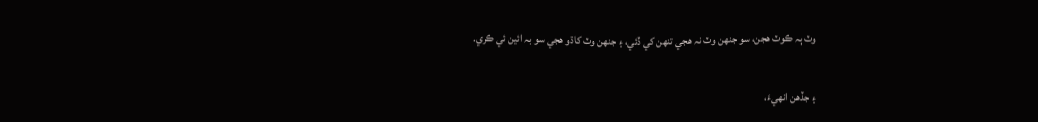وٽ ٻہ ڪوٽ هجن، سو جنهن وٽ نہ هجي تنهن کي ڏئي، ۽ جنهن وٽ کاڌو هجي سو بہ ائين ئي ڪري.


۽ جڏهن انهيءَ،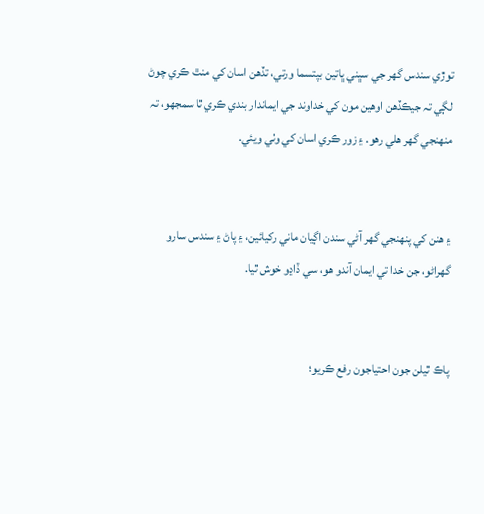توڙي سندس گهر جي سڀني ڀاتين بپتسما ورتي، تڏهن اسان کي منٿ ڪري چوڻ لڳي تہ جيڪڏهن اوهين مون کي خداوند جي ايماندار بندي ڪري ٿا سمجهو، تہ منهنجي گهر هلي رهو. ۽ زور ڪري اسان کي وٺي ويئي.


۽ هنن کي پنهنجي گهر آڻي سندن اڳيان ماني رکيائين، ۽ پاڻ ۽ سندس سارو گهراڻو، جن خدا تي ايمان آندو هو، سي ڏاڍو خوش ٿيا.


پاڪ ٿيلن جون احتياجون رفع ڪريو؛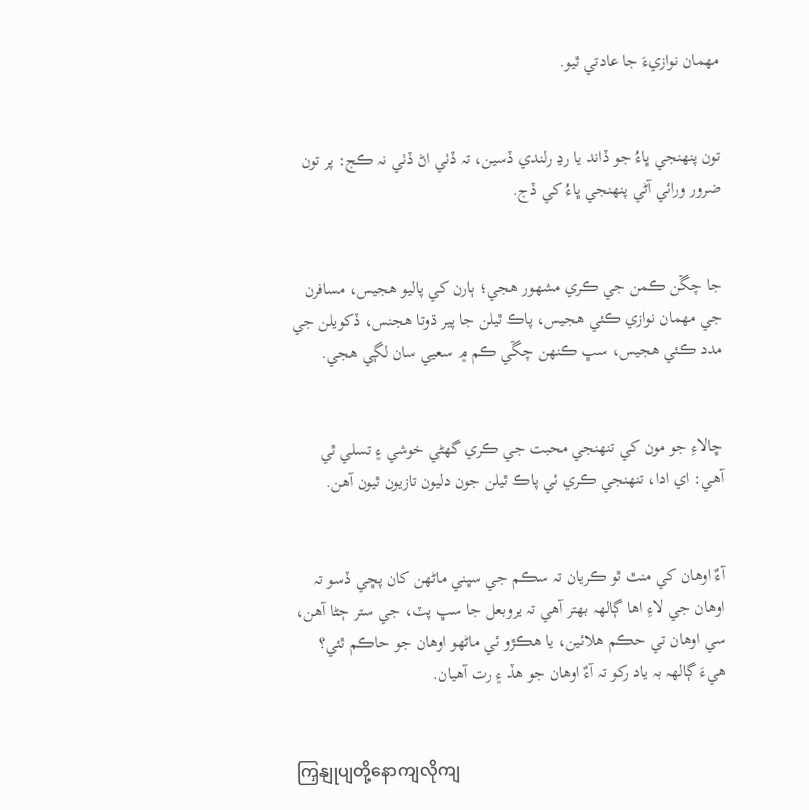مهمان نوازيءَ جا عادتي ٿيو.


تون پنهنجي ڀاءُ جو ڏاند يا رڍ رلندي ڏسين، تہ ڏٺي اڻ ڏٺي نہ ڪج: پر تون ضرور ورائي آڻي پنهنجي ڀاءُ کي ڏج.


جا چڱن ڪمن جي ڪري مشهور هجي؛ ٻارن کي پاليو هجيس، مسافرن جي مهمان نوازي ڪئي هجيس، پاڪ ٿيلن جا پير ڌوتا هجنس، ڏکويلن جي مدد ڪئي هجيس، سڀ ڪنهن چڱي ڪم ۾ سعيي سان لڳي هجي.


ڇالاءِ جو مون کي تنهنجي محبت جي ڪري گهڻي خوشي ۽ تسلي ٿي آهي: اي ادا، تنهنجي ڪري ئي پاڪ ٿيلن جون دليون تازيون ٿيون آهن.


آءٌ اوهان کي منٿ ٿو ڪريان تہ سڪم جي سڀني ماڻهن کان پڇي ڏسو تہ اوهان جي لاءِ اها ڳالهہ بهتر آهي تہ يروبعل جا سڀ پٽ، جي ستر ڄڻا آهن، سي اوهان تي حڪم هلائين، يا هڪڙو ئي ماڻهو اوهان جو حاڪم ٿئي؟ هيءَ ڳالهہ بہ ياد رکو تہ آءٌ اوهان جو هڏ ۽ رت آهيان.


ကြှနျုပျတို့နောကျလိုကျ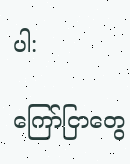ပါ:

ကြော်ငြာတွေ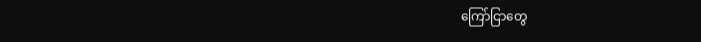ကြော်ငြာတွေ